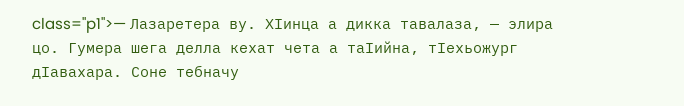class="p1">— Лазаретера ву. ХIинца а дикка тавалаза, — элира цо. Гумера шега делла кехат чета а таIийна, тIехьожург дIавахара. Соне тебначу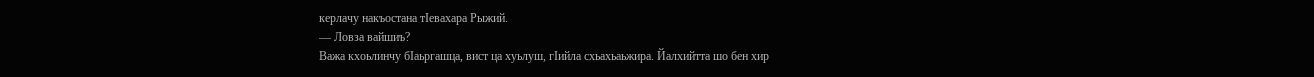керлачу накъостана тIевахара Рыжий.
— Ловза вайшиъ?
Важа кхоьлинчу бIаьргашца, вист ца хуьлуш, гIийла схьахьаьжира. Йалхийтта шо бен хир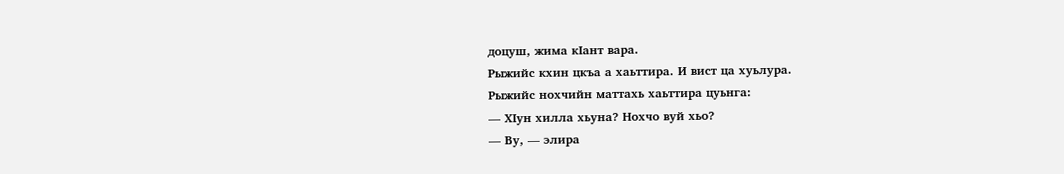доцуш, жима кIант вара.
Рыжийс кхин цкъа а хаьттира. И вист ца хуьлура.
Рыжийс нохчийн маттахь хаьттира цуьнга:
— ХIун хилла хьуна? Нохчо вуй хьо?
— Ву, — элира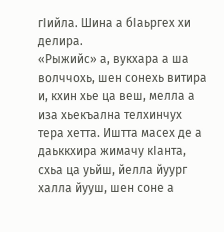гIийла. Шина а бIаьргех хи делира.
«Рыжийс» а, вукхара а ша волччохь, шен сонехь витира и, кхин хье ца веш, мелла а иза хьекъална телхинчух тера хетта. Иштта масех де а даьккхира жимачу кIанта, схьа ца уьйш, йелла йуург халла йууш, шен соне а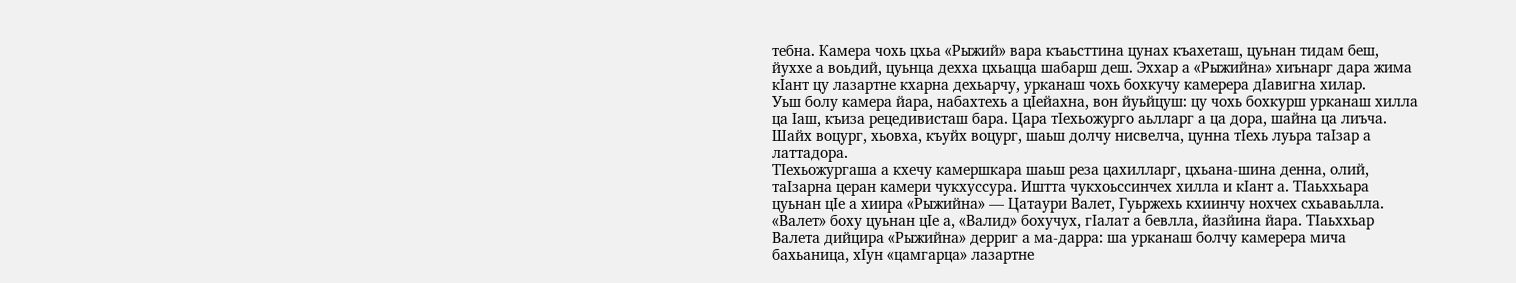тебна. Камера чохь цхьа «Рыжий» вара къаьсттина цунах къахеташ, цуьнан тидам беш, йуххе а воьдий, цуьнца дехха цхьацца шабарш деш. Эххар а «Рыжийна» хиънарг дара жима кIант цу лазартне кхарна дехьарчу, урканаш чохь бохкучу камерера дIавигна хилар.
Уьш болу камера йара, набахтехь а цIейахна, вон йуьйцуш: цу чохь бохкурш урканаш хилла ца Iаш, къиза рецедивисташ бара. Цара тIехьожурго аьлларг а ца дора, шайна ца лиъча. Шайх воцург, хьовха, къуйх воцург, шаьш долчу нисвелча, цунна тIехь луьра таIзар а латтадора.
ТIехьожургаша а кхечу камершкара шаьш реза цахилларг, цхьана-шина денна, олий, таIзарна церан камери чукхуссура. Иштта чукхоьссинчех хилла и кIант а. ТIаьххьара цуьнан цIе а хиира «Рыжийна» — Цатаури Валет, Гуьржехь кхиинчу нохчех схьаваьлла. «Валет» боху цуьнан цIе а, «Валид» бохучух, гIалат а бевлла, йазйина йара. ТIаьххьар Валета дийцира «Рыжийна» дерриг а ма-дарра: ша урканаш болчу камерера мича бахьаница, хIун «цамгарца» лазартне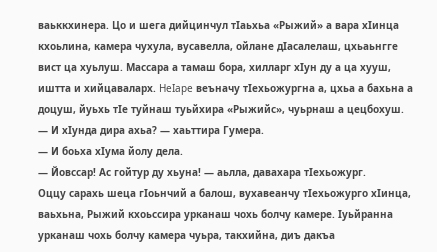ваьккхинера. Цо и шега дийцинчул тIаьхьа «Рыжий» а вара хIинца кхоьлина, камера чухула, вусавелла, ойлане дIасалелаш, цхьаьнгге вист ца хуьлуш. Массара а тамаш бора, хилларг хIун ду а ца хууш, иштта и хийцаваларх. HeIape веъначу тIехьожургна а, цхьа а бахьна а доцуш, йуьхь тIе туйнаш туьйхира «Рыжийс», чуьрнаш а цецбохуш.
— И хIунда дира ахьа? — хаьттира Гумера.
— И боьха хIума йолу дела.
— Йовссар! Ас гойтур ду хьуна! — аьлла, давахара тIехьожург.
Оццу сарахь шеца гIоьнчий а балош, вухавеанчу тIехьожурго хIинца, ваьхьна, Рыжий кхоьссира урканаш чохь болчу камере. Iуьйранна урканаш чохь болчу камера чуьра, такхийна, диъ дакъа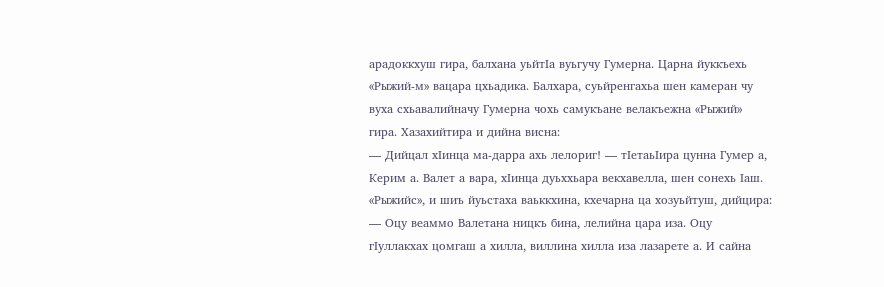арадоккхуш гира, балхана уьйтIа вуьгучу Гумерна. Царна йуккъехь «Рыжий-м» вацара цхьадика. Балхара, суьйренгахьа шен камеран чу вуха схьавалийначу Гумерна чохь самукъане велакъежна «Рыжий» гира. Хазахийтира и дийна висна:
— Дийцал хIинца ма-дарра ахь лелориг! — тIетаьIира цунна Гумер а, Керим а. Валет а вара, хIинца дуьххьара векхавелла, шен сонехь Iаш.
«Рыжийс», и шиъ йуьстаха ваьккхина, кхечарна ца хозуьйтуш, дийцира:
— Оцу веаммо Валетана ницкъ бина, лелийна цара иза. Оцу гIуллакхах цомгаш а хилла, виллина хилла иза лазарете а. И сайна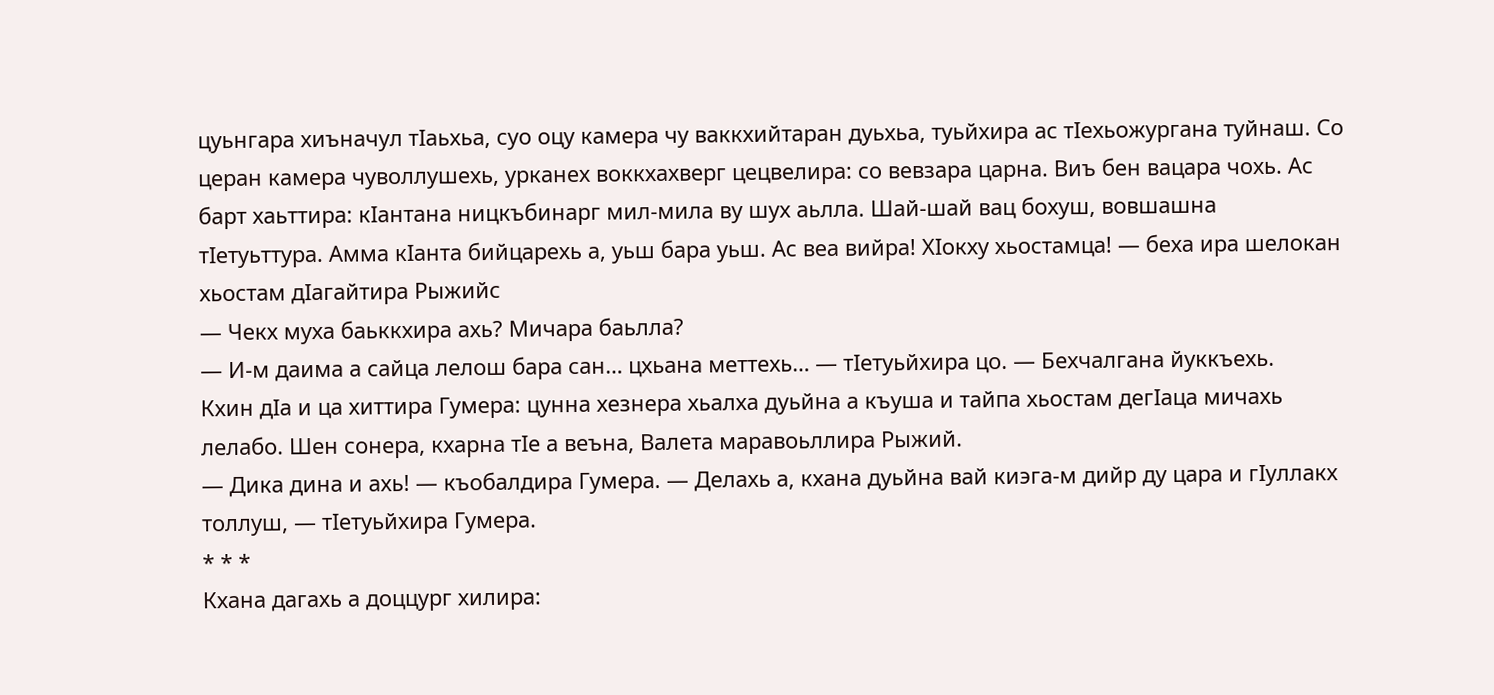цуьнгара хиъначул тIаьхьа, суо оцу камера чу ваккхийтаран дуьхьа, туьйхира ас тIехьожургана туйнаш. Со церан камера чуволлушехь, урканех воккхахверг цецвелира: со вевзара царна. Виъ бен вацара чохь. Ас барт хаьттира: кIантана ницкъбинарг мил-мила ву шух аьлла. Шай-шай вац бохуш, вовшашна тIетуьттура. Амма кIанта бийцарехь а, уьш бара уьш. Ас веа вийра! ХIокху хьостамца! — беха ира шелокан хьостам дIагайтира Рыжийс
— Чекх муха баьккхира ахь? Мичара баьлла?
— И-м даима а сайца лелош бара сан… цхьана меттехь… — тIетуьйхира цо. — Бехчалгана йуккъехь.
Кхин дIа и ца хиттира Гумера: цунна хезнера хьалха дуьйна а къуша и тайпа хьостам дегIаца мичахь лелабо. Шен сонера, кхарна тIе а веъна, Валета маравоьллира Рыжий.
— Дика дина и ахь! — къобалдира Гумера. — Делахь а, кхана дуьйна вай киэга-м дийр ду цара и гIуллакх толлуш, — тIетуьйхира Гумера.
* * *
Кхана дагахь а доццург хилира: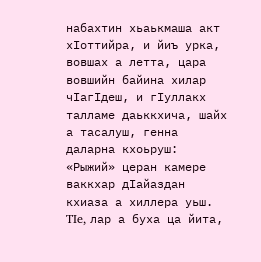набахтин хьаькмаша акт хIоттийра, и йиъ урка, вовшах а летта, цара вовшийн байина хилар чIагIдеш, и гIуллакх талламе даьккхича, шайх а тасалуш, генна даларна кхоьруш: «Рыжий» церан камере ваккхар дIайаздан кхиаза а хиллера уьш. TIe, лар а буха ца йита,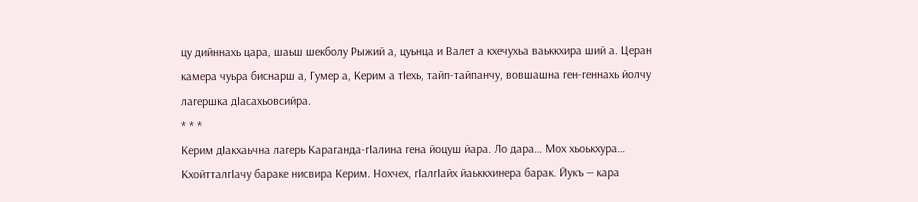цу дийннахь цара, шаьш шекболу Рыжий а, цуьнца и Валет а кхечухьа ваьккхира ший а. Церан камера чуьра биснарш а, Гумер а, Керим а тIехь, тайп-тайпанчу, вовшашна ген-геннахь йолчу лагершка дIасахьовсийра.
* * *
Керим дIакхаьчна лагерь Караганда-гIалина гена йоцуш йара. Ло дара… Мох хьоькхура… КхойтталгIачу бараке нисвира Керим. Нохчех, гIалгIайх йаьккхинера барак. Йукъ — кара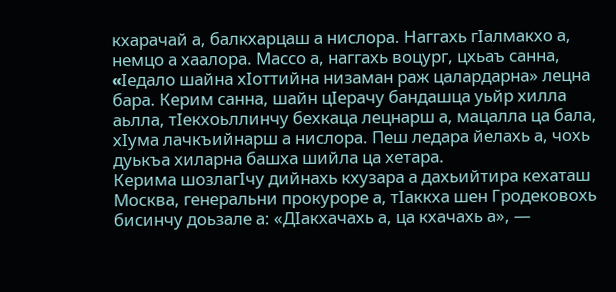кхарачай а, балкхарцаш а нислора. Наггахь гIалмакхо а, немцо а хаалора. Массо а, наггахь воцург, цхьаъ санна, «Iедало шайна хIоттийна низаман раж цалардарна» лецна бара. Керим санна, шайн цIерачу бандашца уьйр хилла аьлла, тIекхоьллинчу бехкаца лецнарш а, мацалла ца бала, хIума лачкъийнарш а нислора. Пеш ледара йелахь а, чохь дуькъа хиларна башха шийла ца хетара.
Керима шозлагIчу дийнахь кхузара а дахьийтира кехаташ Москва, генеральни прокуроре а, тIаккха шен Гродековохь бисинчу доьзале а: «ДIакхачахь а, ца кхачахь а», —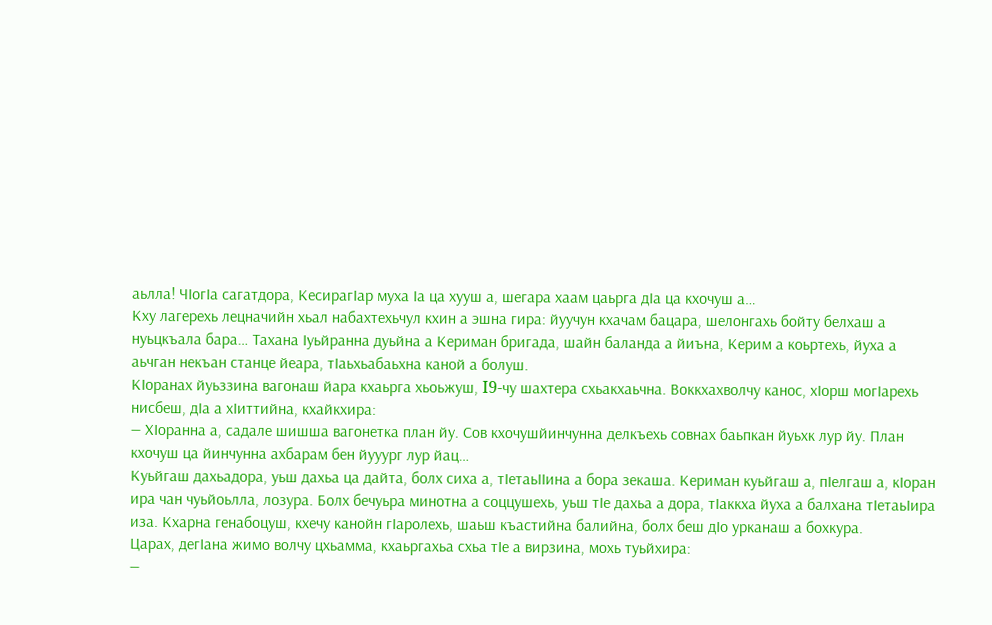аьлла! ЧIогIa сагатдора, КесирагIар муха Iа ца хууш а, шегара хаам цаьрга дIа ца кхочуш а…
Кху лагерехь лецначийн хьал набахтехьчул кхин а эшна гира: йуучун кхачам бацара, шелонгахь бойту белхаш а нуьцкъала бара… Тахана Iуьйранна дуьйна а Кериман бригада, шайн баланда а йиъна, Керим а коьртехь, йуха а аьчган некъан станце йеара, тIаьхьабаьхна каной а болуш.
КIоранах йуьззина вагонаш йара кхаьрга хьоьжуш, I9-чу шахтера схьакхаьчна. Воккхахволчу канос, хIорш могIарехь нисбеш, дIа а хIиттийна, кхайкхира:
— ХIоранна а, садале шишша вагонетка план йу. Сов кхочушйинчунна делкъехь совнах баьпкан йуьхк лур йу. План кхочуш ца йинчунна ахбарам бен йууург лур йац…
Куьйгаш дахьадора, уьш дахьа ца дайта, болх сиха а, тIетаьIIина а бора зекаша. Кериман куьйгаш а, пIелгаш а, кIоран ира чан чуьйоьлла, лозура. Болх бечуьра минотна а соццушехь, уьш тIе дахьа а дора, тIаккха йуха а балхана тIетаьIира иза. Кхарна генабоцуш, кхечу канойн гIаролехь, шаьш къастийна балийна, болх беш дIо урканаш а бохкура.
Царах, дегIана жимо волчу цхьамма, кхаьргахьа схьа тIе а вирзина, мохь туьйхира:
—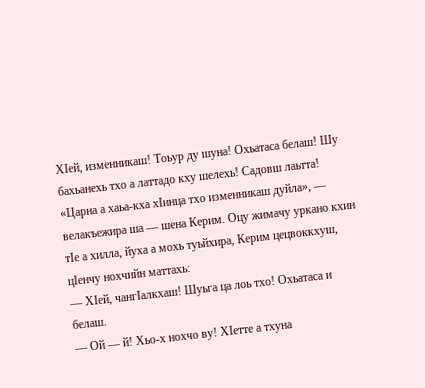ХIей, изменникаш! Тоьур ду шуна! Охьатаса белаш! Шу бахьанехь тхо а латтадо кху шелехь! Садовш лаьтта!
«Царна а хаьа-кха хIинца тхо изменникаш дуйла», — велакъежира ша — шена Керим. Оцу жимачу уркано кхин тIе а хилла, йуха а мохь туьйхира, Керим цецвоккхуш, цIенчу нохчийн маттахь:
— ХIей, чангIалкхаш! Шуьга ца лоь тхо! Охьатаса и белаш.
— Ой — й! Хьо-х нохчо ву! ХIетте а тхуна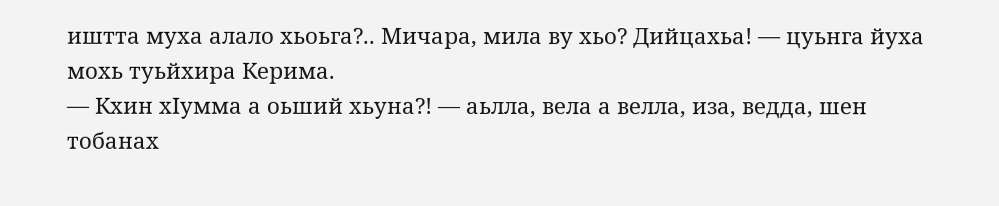иштта муха алало хьоьга?.. Мичара, мила ву хьо? Дийцахьа! — цуьнга йуха мохь туьйхира Керима.
— Кхин хIумма а оьший хьуна?! — аьлла, вела а велла, иза, ведда, шен тобанах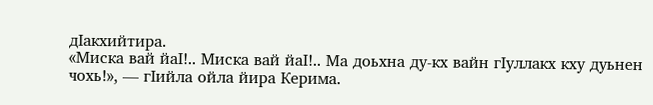дIакхийтира.
«Миска вай йаI!.. Миска вай йаI!.. Ма доьхна ду-кх вайн гIуллакх кху дуьнен чохь!», — гIийла ойла йира Керима.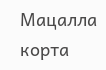Мацалла корта